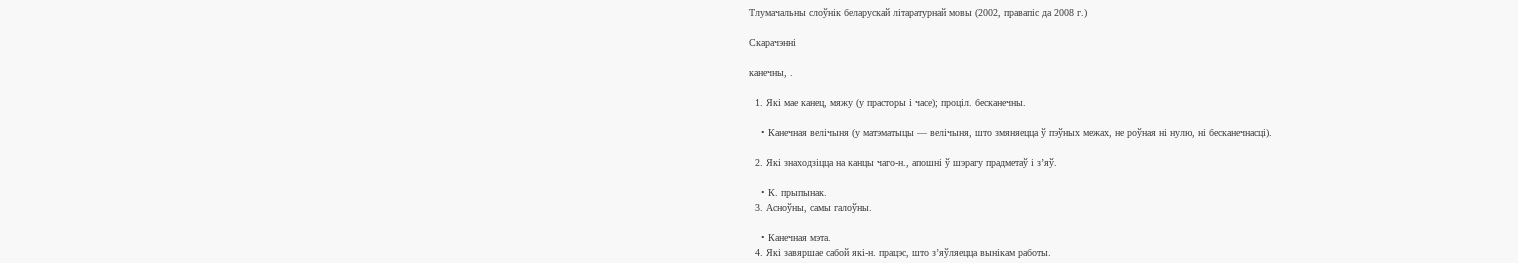Тлумачальны слоўнік беларускай літаратурнай мовы (2002, правапіс да 2008 г.)

Скарачэнні

канечны, .

  1. Які мае канец, мяжу (у прасторы і часе); проціл. бесканечны.

    • Канечная велічыня (у матэматыцы — велічыня, што змяняецца ў пэўных межах, не роўная ні нулю, ні бесканечнасці).

  2. Які знаходзіцца на канцы чаго-н., апошні ў шэрагу прадметаў і з’яў.

    • К. прыпынак.
  3. Асноўны, самы галоўны.

    • Канечная мэта.
  4. Які завяршае сабой які-н. працэс, што з’яўляецца вынікам работы.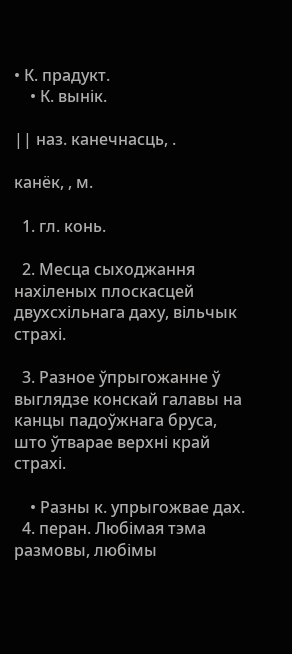• К. прадукт.
    • К. вынік.

|| наз. канечнасць, .

канёк, , м.

  1. гл. конь.

  2. Месца сыходжання нахіленых плоскасцей двухсхільнага даху, вільчык страхі.

  3. Разное ўпрыгожанне ў выглядзе конскай галавы на канцы падоўжнага бруса, што ўтварае верхні край страхі.

    • Разны к. упрыгожвае дах.
  4. перан. Любімая тэма размовы, любімы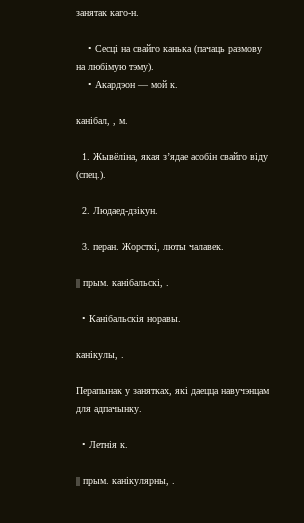занятак каго-н.

    • Сесці на свайго канька (пачаць размову на любімую тэму).
    • Акардэон — мой к.

канібал, , м.

  1. Жывёліна, якая з’ядае асобін свайго віду (спец.).

  2. Людаед-дзікун.

  3. перан. Жорсткі, люты чалавек.

|| прым. канібальскі, .

  • Канібальскія норавы.

канікулы, .

Перапынак у занятках, які даецца навучэнцам для адпачынку.

  • Летнія к.

|| прым. канікулярны, .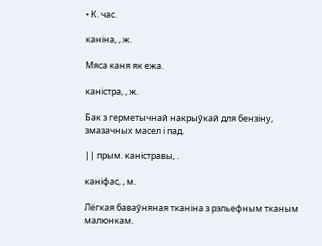• К. час.

каніна, , ж.

Мяса каня як ежа.

каністра, , ж.

Бак з герметычнай накрыўкай для бензіну, змазачных масел і пад.

|| прым. каністравы, .

каніфас, , м.

Лёгкая баваўняная тканіна з рэльефным тканым малюнкам.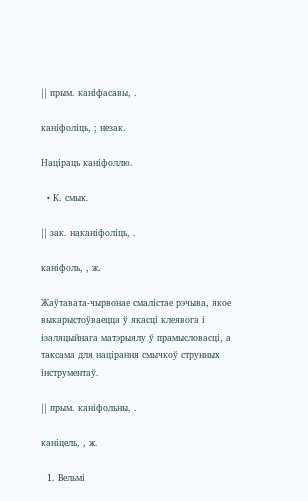|| прым. каніфасавы, .

каніфоліць, ; незак.

Націраць каніфоллю.

  • К. смык.

|| зак. наканіфоліць, .

каніфоль, , ж.

Жаўтавата-чырвонае смалістае рэчыва, якое выкарыстоўваецца ў якасці клеявога і ізаляцыйнага матэрыялу ў прамысловасці, а таксама для націрання смычкоў струнных інструментаў.

|| прым. каніфольны, .

каніцель, , ж.

  1. Вельмі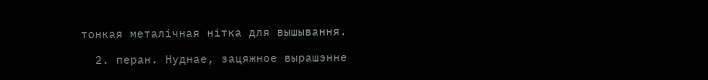тонкая металічная нітка для вышывання.

  2. перан. Нуднае, зацяжное вырашэнне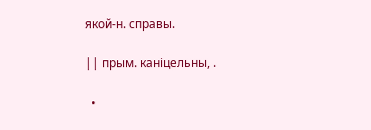якой-н. справы.

|| прым. каніцельны, .

  •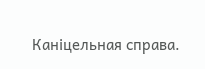Каніцельная справа.